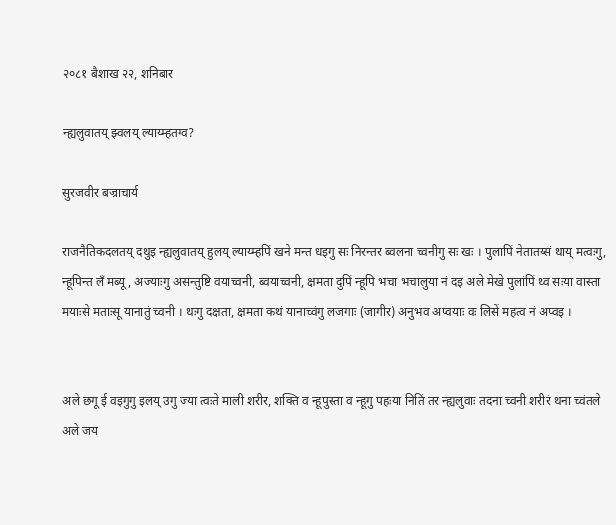२०८१ बैशाख २२, शनिबार

न्ह्यलुवातय् झ्वलय् ल्याय्म्हतग्व?

सुरजवीर बज्राचार्य

राजनैतिकदलतय् दथुइ न्ह्यलुवातय् हुलय् ल्याय्म्हपिं खने मन्त धइगु सः निरन्तर ब्वलना च्वनीगु सः खः । पुलापिं नेतातय्सं थाय् मत्वःगु, न्हूपिन्त लँ मब्यू, अज्याःगु असन्तुष्टि वयाच्वनी, ब्वयाच्वनी, क्षमता दुपिं न्हूपि भचा भचालुया नं दइ अले मेखे पुलांपिं थ्व सःया वास्ता मयाःसे मताःसू यानातुं च्वनी । थःगु दक्षता, क्षमता कथं यानाच्वंगु लजगाः (जागीर) अनुभव अप्वयाः वः लिसें महत्व नं अप्वइ ।


अले छगू ई वइगुगु इलय् उगु ज्या त्वःते माली शरीर, शक्ति व न्हूपुस्ता व न्हूगु पहःया नितिं तर न्ह्यलुवाः तदना च्वनी शरीरं थना च्वंतले अले जय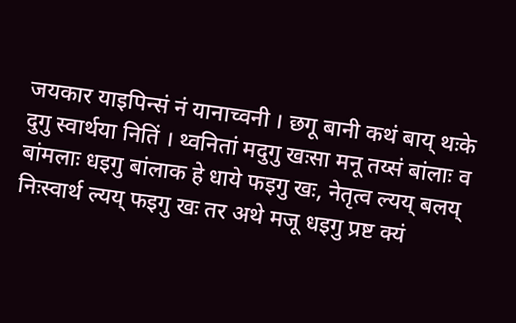जयकार याइपिन्सं नं यानाच्वनी । छगू बानी कथं बाय् थःके दुगु स्वार्थया नितिं । थ्वनितां मदुगु खःसा मनू तय्सं बांलाः व बांमलाः धइगु बांलाक हे धाये फइगु खः, नेतृत्व ल्यय् बलय् निःस्वार्थ ल्यय् फइगु खः तर अथे मजू धइगु प्रष्ट क्यं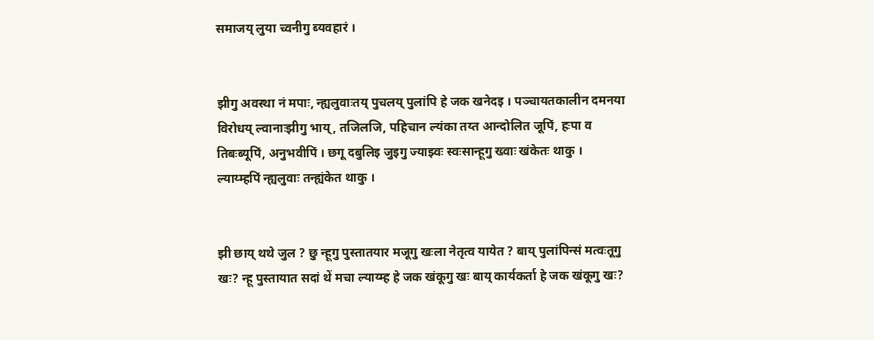समाजय् लुया च्वनीगु ब्यवहारं ।


झीगु अवस्था नं मपाः, न्ह्यलुवाःतय् पुचलय् पुलांपि हे जक खनेदइ । पञ्चायतकालीन दमनया विरोधय् ल्वानाःझीगु भाय्, तजिलजि, पहिचान ल्यंका तय्त आन्दोलित जूपिं, हःपा व तिबःब्यूपिं, अनुभवीपिं । छगू दबुलिइ जुइगु ज्याझ्वः स्वःसान्हूगु ख्वाः खंकेतः थाकु । ल्याय्म्हपिं न्ह्यलुवाः तन्ह्यंकेत थाकु ।


झी छाय् थथे जुल ? छु न्हूगु पुस्तातयार मजूगु खःला नेतृत्व यायेत ? बाय् पुलांपिन्सं मत्वःतूगु खः? न्हू पुस्तायात सदां थें मचा ल्याय्म्ह हे जक खंकूगु खः बाय् कार्यकर्ता हे जक खंकूगु खः?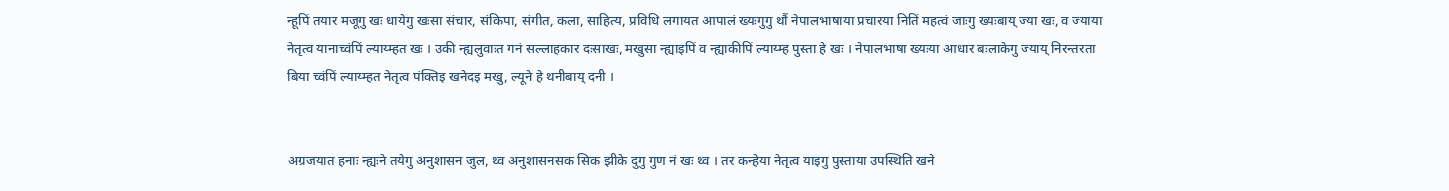न्हूपिं तयार मजूगु खः धायेगु खःसा संचार, संकिपा, संगीत, कला, साहित्य, प्रविधि लगायत आपालं ख्यःगुगु थौं नेपालभाषाया प्रचारया नितिं महत्वं जाःगु ख्यःबाय् ज्या खः, व ज्याया नेतृत्व यानाच्वंपिं ल्याय्म्हत खः । उकी न्ह्यलुवाःत गनं सल्लाहकार दःसाखः, मखुसा न्ह्याइपिं व न्ह्याकीपिं ल्याय्म्ह पुस्ता हे खः । नेपालभाषा ख्यःया आधार बःलाकेगु ज्याय् निरन्तरता बिया च्वंपिं ल्याय्म्हत नेतृत्व पंक्तिइ खनेदइ मखु, ल्यूने हे थनीबाय् दनी ।


अग्रजयात हनाः न्ह्यःने तयेगु अनुशासन जुल, थ्व अनुशासनसक सिक झीके दुगु गुण नं खः थ्व । तर कन्हेया नेतृत्व याइगु पुस्ताया उपस्थिति खने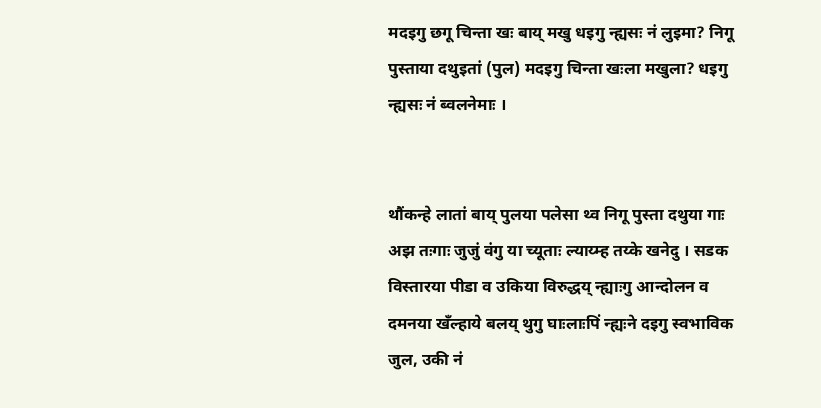मदइगु छगू चिन्ता खः बाय् मखु धइगु न्ह्यसः नं लुइमा? निगू पुस्ताया दथुइतां (पुल) मदइगु चिन्ता खःला मखुला? धइगु न्ह्यसः नं ब्वलनेमाः ।


थौंकन्हे लातां बाय् पुलया पलेसा थ्व निगू पुस्ता दथुया गाः अझ तःगाः जुजुं वंगु या च्यूताः ल्याय्म्ह तय्के खनेदु । सडक विस्तारया पीडा व उकिया विरुद्धय् न्ह्याःगु आन्दोलन व दमनया खँल्हाये बलय् थुगु घाःलाःपिं न्ह्यःने दइगु स्वभाविक जुल, उकी नं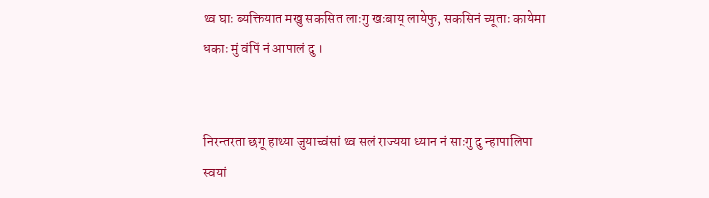थ्व घाः ब्यक्तियात मखु सकसित लाःगु खःबाय् लायेफु, सकसिनं च्यूताः कायेमा धकाः मुं वंपिं नं आपालं दु ।


निरन्तरता छगू हाथ्या जुयाच्वंसां थ्व सलं राज्यया ध्यान नं साःगु दु न्हापालिपा स्वयां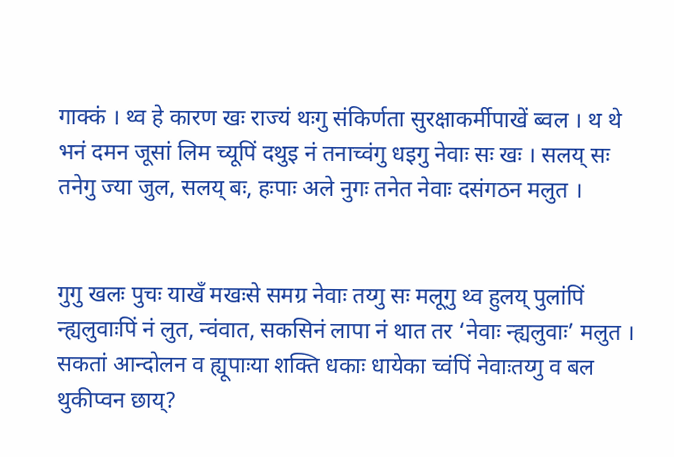गाक्कं । थ्व हे कारण खः राज्यं थःगु संकिर्णता सुरक्षाकर्मीपाखें ब्वल । थ थे भनं दमन जूसां लिम च्यूपिं दथुइ नं तनाच्वंगु धइगु नेवाः सः खः । सलय् सः तनेगु ज्या जुल, सलय् बः, हःपाः अले नुगः तनेत नेवाः दसंगठन मलुत ।


गुगु खलः पुचः याखँ मखःसे समग्र नेवाः तय्गु सः मलूगु थ्व हुलय् पुलांपिं न्ह्यलुवाःपिं नं लुत, न्वंवात, सकसिनं लापा नं थात तर ‘नेवाः न्ह्यलुवाः’ मलुत । सकतां आन्दोलन व ह्यूपाःया शक्ति धकाः धायेका च्वंपिं नेवाःतय्गु व बल थुकीप्वन छाय्?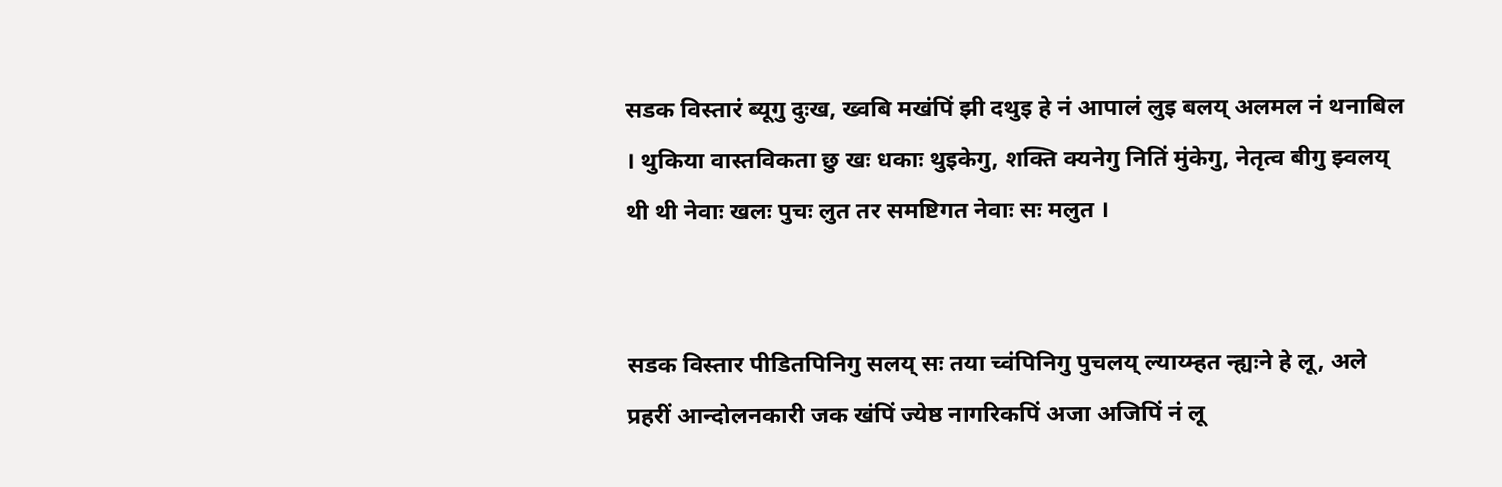सडक विस्तारं ब्यूगु दुःख, ख्वबि मखंपिं झी दथुइ हे नं आपालं लुइ बलय् अलमल नं थनाबिल । थुकिया वास्तविकता छु खः धकाः थुइकेगु, शक्ति क्यनेगु नितिं मुंकेगु, नेतृत्व बीगु झ्वलय् थी थी नेवाः खलः पुचः लुत तर समष्टिगत नेवाः सः मलुत ।


सडक विस्तार पीडितपिनिगु सलय् सः तया च्वंपिनिगु पुचलय् ल्याय्म्हत न्ह्यःने हे लू, अले प्रहरीं आन्दोलनकारी जक खंपिं ज्येष्ठ नागरिकपिं अजा अजिपिं नं लू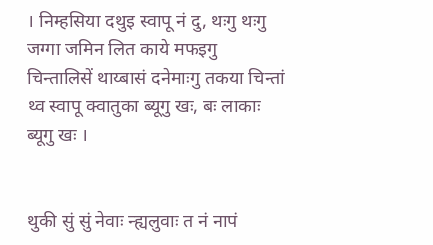। निम्हसिया दथुइ स्वापू नं दु, थःगु थःगु जग्गा जमिन लित काये मफइगु चिन्तालिसें थाय्बासं दनेमाःगु तकया चिन्तां थ्व स्वापू क्वातुका ब्यूगु खः, बः लाकाः ब्यूगु खः ।


थुकी सुं सुं नेवाः न्ह्यलुवाः त नं नापं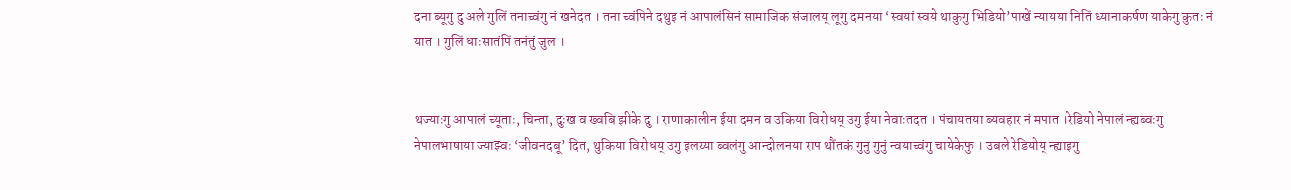दना ब्यूगु दु अले गुलिं तनाच्वंगु नं खनेदत । तना च्वंपिने दथुइ नं आपालंसिनं सामाजिक संजालय् लूगु दमनया ‘स्वयां स्वये थाकुगु भिडियो’पाखें न्यायया नितिं ध्यानाकर्षण याकेगु कुतः नं यात । गुलिं धाःसातंपिं तनंतुं जुल ।


थज्याःगु आपालं च्यूताः, चिन्ता, दुःख व ख्वबि झीके दु । राणाकालीन ईया दमन व उकिया विरोधय् उगु ईया नेवाःतदत । पंचायतया ब्यवहार नं मपात ।रेडियो नेपालं न्ह्यब्वःगु नेपालभाषाया ज्याझ्वः ‘जीवनदबू’ दित, थुकिया विरोधय् उगु इलय्या ब्वलंगु आन्दोलनया राप थौंतकं गुनु गुनुं न्वयाच्वंगु चायेकेफु । उबले रेडियोय् न्ह्याइगु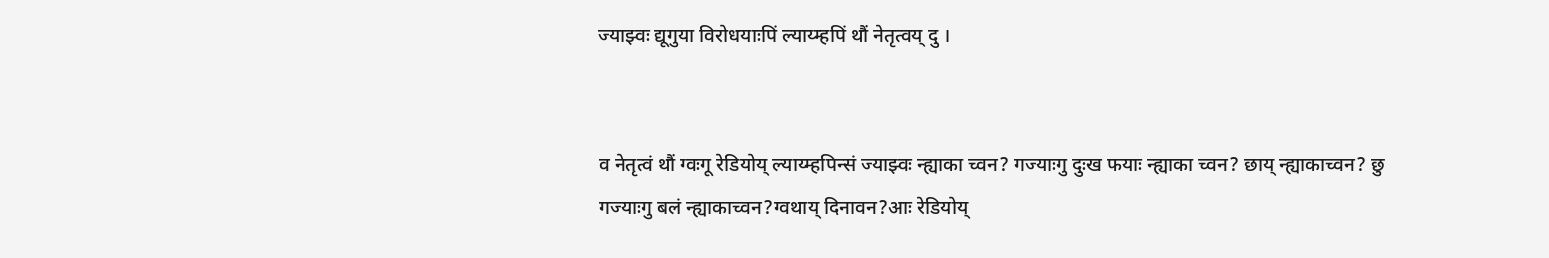ज्याझ्वः द्यूगुया विरोधयाःपिं ल्याय्म्हपिं थौं नेतृत्वय् दु ।


व नेतृत्वं थौं ग्वःगू रेडियोय् ल्याय्म्हपिन्सं ज्याझ्वः न्ह्याका च्वन? गज्याःगु दुःख फयाः न्ह्याका च्वन? छाय् न्ह्याकाच्वन? छु गज्याःगु बलं न्ह्याकाच्वन?ग्वथाय् दिनावन?आः रेडियोय्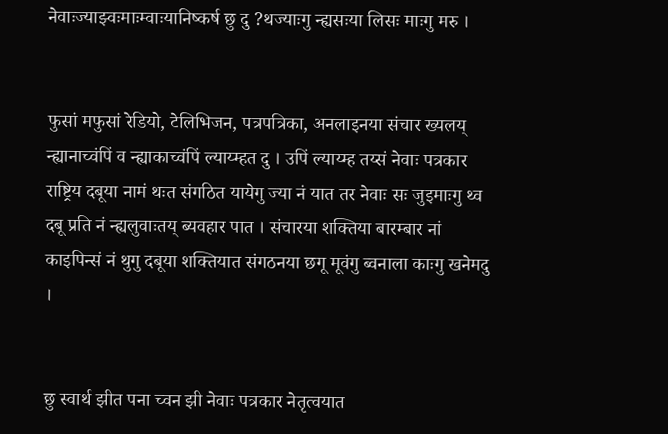नेवाःज्याझ्वःमाःम्वाःयानिष्कर्ष छु दु ?थज्याःगु न्ह्यसःया लिसः माःगु मरु ।


फुसां मफुसां रेडियो, टेलिभिजन, पत्रपत्रिका, अनलाइनया संचार ख्यलय् न्ह्यानाच्वंपिं व न्ह्याकाच्वंपिं ल्याय्म्हत दु । उपिं ल्याय्म्ह तय्सं नेवाः पत्रकार राष्ट्रिय दबूया नामं थःत संगठित यायेगु ज्या नं यात तर नेवाः सः जुइमाःगु थ्व दबू प्रति नं न्ह्यलुवाःतय् ब्यवहार पात । संचारया शक्तिया बारम्बार नां काइपिन्सं नं थुगु दबूया शक्तियात संगठनया छगू मूवंगु ब्वनाला काःगु खनेमदु ।


छु स्वार्थ झीत पना च्वन झी नेवाः पत्रकार नेतृत्वयात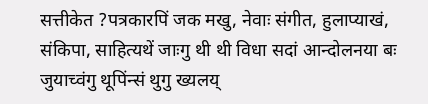सत्तीकेत ?पत्रकारपिं जक मखु, नेवाः संगीत, हुलाप्याखं, संकिपा, साहित्यथें जाःगु थी थी विधा सदां आन्दोलनया बः जुयाच्वंगु थूपिंन्सं थुगु ख्यलय्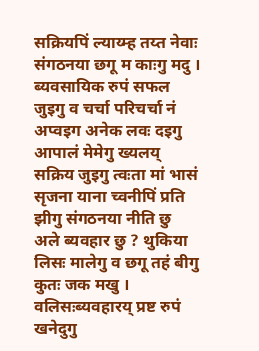सक्रियपिं ल्याय्म्ह तय्त नेवाः संगठनया छगू म काःगु मदु । ब्यवसायिक रुपं सफल जुइगु व चर्चा परिचर्चा नं अप्वइग अनेक लवः दइगु आपालं मेमेगु ख्यलय् सक्रिय जुइगु त्वःता मां भासं सृजना याना च्वनीपिं प्रति झीगु संगठनया नीति छु अले ब्यवहार छु ? थुकिया लिसः मालेगु व छगू तहं बीगु कुतः जक मखु । वलिसःब्यवहारय् प्रष्ट रुपं खनेदुगु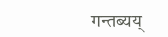गन्तब्यय्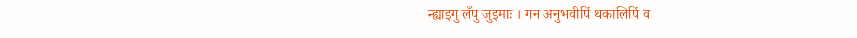न्ह्याइगु लँपु जुइमाः । गन अनुभवीपिं थकालिपिं व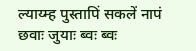ल्याय्म्ह पुस्तापिं सकलें नापं छवाः जुयाः ब्वः ब्वः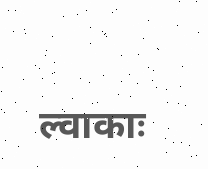ल्वाकाः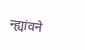न्ह्यांवने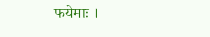फयेमाः ।